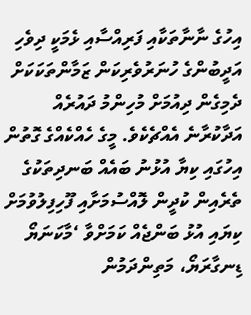އިހުގެ ނާނާތަކާއި ފަރިއްސާއި ޅެމަކީ ދިވެހި އަދީބުންގެ ހުނަރުވެރިކަން ޒަމާންތަކަކަށް ދެމިގެން ދިއުމަށް މުހިންމު ދައުރެއް އަދާކުރާނެ އެއްޗެކެވެ. މީގެ ހެއްކެއްގެ ގޮތުން އިހުގައި ކިޔާ އުޅުނު ބައެއް ބަނދިތަކުގެ ތެރެއިން ކުދީން ލޮއްސުމަށާއި ފޫހިފިލުވުމަށް ކިޔައި އުޅު ބަންޖެއް ކަމަށްވާ ‘މާކަނަޔޯ ޑިނގާރަޔޯ، މަތިންދަމުން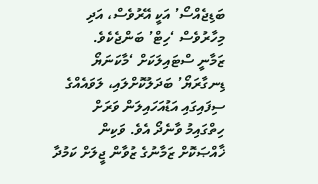ބަޑިޖެއްސޯ’ އަކީ އޭރުވެސް، އަދި މިހާރުވެސް ‘ހިޓް’ ބަންޖެކެވެ.
ޒަމާނީ ސްޓައިލަކަށް ‘މާކަނަޔޯ ޑިނގާރަޔޯ’ ބަދަލުކޮށްލައި، ލަވައެއްގެ ސިފައިގައި އަޑުއަހައިލަން ވަރަށް ހިތްގައިމު ވާނެދޯ އެވެ. ވަކިން ޚާއްޞަކޮށް ޒަމާނުގެ ޒުވާން ޖީލަށް ކަމުދާ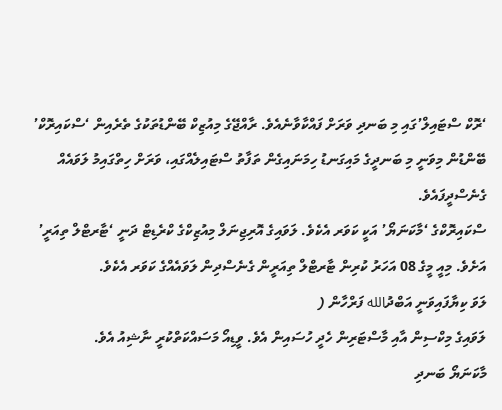‘ރޮކް ސްޓައިލް’ގައި މި ބަނދި ވަރަށް ފައްކާވާނެއެވެ. ރާއްޖޭގެ މިއުޒިކް ބޭންޑުތަކުގެ ތެރެއިން ‘ސްކައިރޮކް’ ބޭންޑުން މިވަނީ މި ބަނދީގެ މައިގަނޑު ހިމަނައިގެން ތަފާތު ސްޓައިލެއްގައި، ވަރަށް ހިތްގައިމު ލަވައެއް ގެނެސްދީފައެވެ.
ސްކައިރޮކްގެ ‘މާކަނަޔޯ’ އަކީ ކަވަރ އެކެވެ. ލަވައިގެ އޮރިޖިނަލް މިއުޒިކްގެ ކްރެޑިޓް ދަނީ ‘ޓާރޓްލް ތިއަރީ’ އަށެވެ. މިއީ މީގެ 08 އަހަރު ކުރިން ޓާރޓްލް ތިއަރީން ގެނެސްދިން ލަވައެއްގެ ކަވަރ އެކެވެ.
ލަވަ ކިޔާފައިވަނީ އަބްދުالله ފަރްހާން (
ލަވައިގެ މިކްސިން އާއި މާސްޓަރިން ހެދީ ހުސައިން އެވެ. ވީޑިއޯ މަސައްކަތްކުރީ ނާޝިއު އެވެ.
މާކަނަޔޯ ބަނދި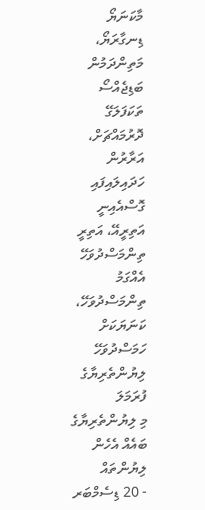މާކަނަޔޯ ޑިނގާރަޔޯ، މަތިންދަމުން ބަޑިޖެއްސޯ
ތަކަފަލަގޭ ދޮރުމައްޗަށް، އަރާރުން ހަދައިލައިފައި
ގޮސްއެއިނީ އަތިރީއޭ، އަތިރީ ތިންމަސްދުވަހޭ
އެއްގަމު ތިންމަސްދުވަހޭ، ކަނަޔަކަށް ހަމަސްދުވަހޭ
ލިޔުންތެރިޔާގެ ފުރަމަލަ
މި ލިޔުންތެރިޔާގެ ބައެއް އެހެން ލިޔުންތައް
- 20 ޑިސެމްބަރ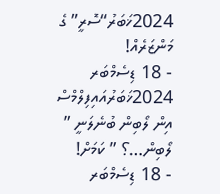2024ޚަބަރު“ސޮރީ” ގެ މަންޒަރެއް!
- 18 ޑިސެމްބަރ 2024ޚަބަރުއައިފިލްމްސް އިން ލޯބިން ބުނެލަނީ ” ލޯބިން…؟ ” ކަމަށް!
- 18 ޑިސެމްބަރ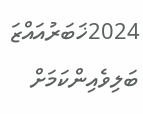2024ޚަބަރުއައްޒަ ބަލިވެއިންކަމަށް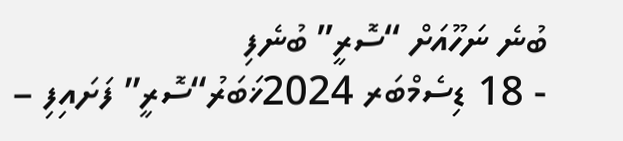ބުނެ ނަހޫއަށް “ސޮރީ” ބުނެފި
- 18 ޑިސެމްބަރ 2024ޚަބަރު“ސޮރީ” ފަށައިފި –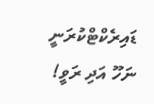ޑައިރެކްޓްކުރަނީ ނަހޫ އަދި ރަވީ!